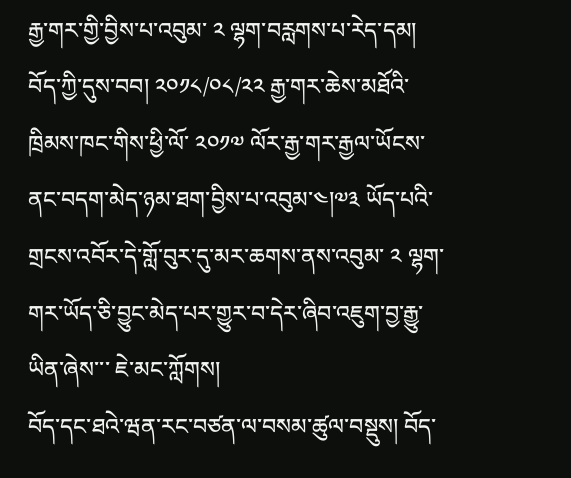རྒྱ་གར་གྱི་བྱིས་པ་འབུམ་ ༢ ལྷག་བརླགས་པ་རེད་དམ། བོད་ཀྱི་དུས་བབ། ༢༠༡༨/༠༨/༢༢ རྒྱ་གར་ཆེས་མཐོའི་ཁྲིམས་ཁང་གིས་ཕྱི་ལོ་ ༢༠༡༧ ལོར་རྒྱ་གར་རྒྱལ་ཡོངས་ནང་བདག་མེད་ཉམ་ཐག་བྱིས་པ་འབུམ་༤།༧༣ ཡོད་པའི་གྲངས་འབོར་དེ་གློ་བུར་དུ་མར་ཆགས་ནས་འབུམ་ ༢ ལྷག་གར་ཡོད་ཅི་བྱུང་མེད་པར་གྱུར་བ་དེར་ཞིབ་འཇུག་བྱ་རྒྱུ་ཡིན་ཞེས་་་ ཇེ་མང་ཀློགས།
བོད་དང་ཐའེ་ཝན་རང་བཙན་ལ་བསམ་ཚུལ་བསྡུས། བོད་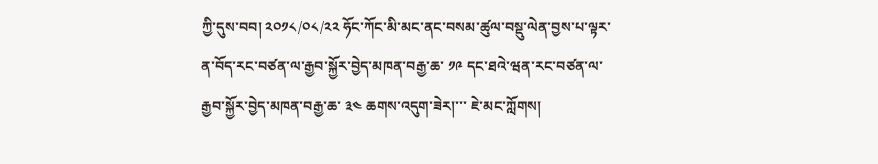ཀྱི་དུས་བབ། ༢༠༡༨/༠༨/༢༢ ཧོང་ཀོང་མི་མང་ནང་བསམ་ཚུལ་བསྡུ་ལེན་བྱས་པ་ལྟར་ན་བོད་རང་བཙན་ལ་རྒྱབ་སྐྱོར་བྱེད་མཁན་བརྒྱ་ཆ་ ༡༩ དང་ཐའེ་ཝན་རང་བཙན་ལ་རྒྱབ་སྐྱོར་བྱེད་མཁན་བརྒྱ་ཆ་ ༣༤ ཆགས་འདུག་ཟེར།་་་ ཇེ་མང་ཀློགས།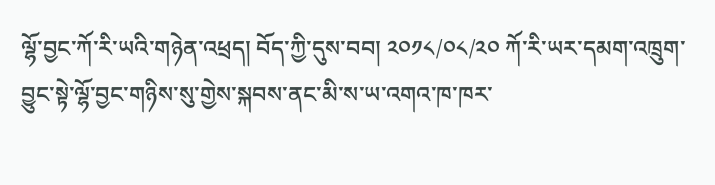ལྷོ་བྱང་ཀོ་རི་ཡའི་གཉེན་འཕྲད། བོད་ཀྱི་དུས་བབ། ༢༠༡༨/༠༨/༢༠ ཀོ་རི་ཡར་དམག་འཁྲུག་བྱུང་སྟེ་ལྷོ་བྱང་གཉིས་སུ་གྱེས་སྐབས་ནང་མི་ས་ཡ་འགའ་ཁ་ཁར་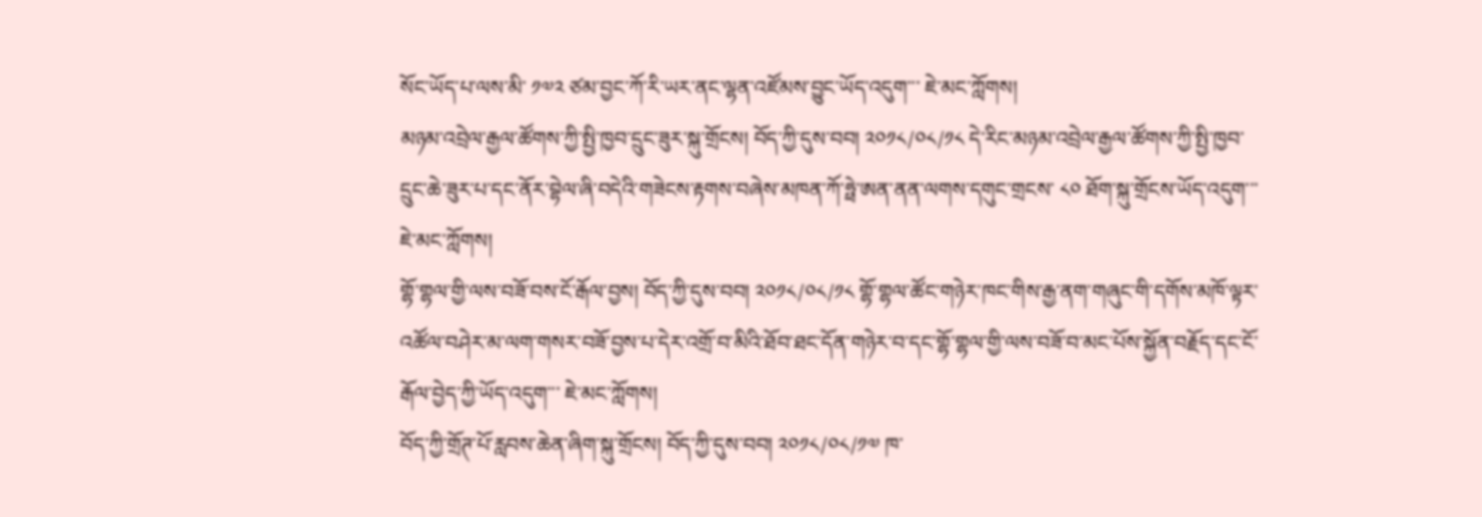སོང་ཡོད་པ་ལས་མི་ ༡༧༢ ཙམ་བྱང་ཀོ་རི་ཡར་ནང་ལྷན་འཛོམས་བྱུང་ཡོད་འདུག་་་ ཇེ་མང་ཀློགས།
མཉམ་འབྲེལ་རྒྱལ་ཚོགས་ཀྱི་སྤྱི་ཁྱབ་དྲུང་ཟུར་སྐུ་གྲོངས། བོད་ཀྱི་དུས་བབ། ༢༠༡༨/༠༨/༡༨ དེ་རིང་མཉམ་འབྲེལ་རྒྱལ་ཚོགས་ཀྱི་སྤྱི་ཁྱབ་དྲུང་ཆེ་ཟུར་པ་དང་ནོར་བྷེལ་ཞི་བདེའི་གཟེངས་རྟགས་བཞེས་མཁན་ཀོ་ཧྥེ་ཨན་ནན་ལགས་དགུང་གྲངས་ ༨༠ ཐོག་སྐུ་གྲོངས་ཡོད་འདུག་་་ ཇེ་མང་ཀློགས།
གྷོ་གྷལ་གྱི་ལས་བཟོ་བས་ངོ་རྒོལ་བྱས། བོད་ཀྱི་དུས་བབ། ༢༠༡༨/༠༨/༡༨ གྷོ་གྷལ་ཚོང་གཉེར་ཁང་གིས་རྒྱ་ནག་གཞུང་གི་དགོས་མཁོ་ལྟར་འཚོལ་བཤེར་མ་ལག་གསར་བཟོ་བྱས་པ་དེར་འགྲོ་བ་མིའི་ཐོབ་ཐང་དོན་གཉེར་བ་དང་གྷོ་གྷལ་གྱི་ལས་བཟོ་བ་མང་པོས་སྐྱོན་བརྗོད་དང་ངོ་རྒོལ་བྱེད་ཀྱི་ཡོད་འདུག་་་ ཇེ་མང་ཀློགས།
བོད་ཀྱི་གྲོཊ་པོ་རླབས་ཆེན་ཞིག་སྐུ་གྲོངས། བོད་ཀྱི་དུས་བབ། ༢༠༡༨/༠༨/༡༧ ཁ་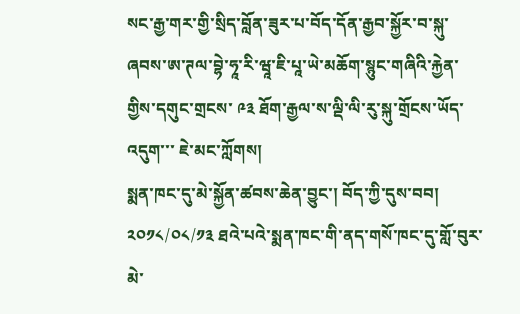སང་རྒྱ་གར་གྱི་སྲིད་བློན་ཟུར་པ་བོད་དོན་རྒྱབ་སྐྱོར་བ་སྐུ་ཞབས་ཨ་ཊལ་བྷེ་ཧཱ་རི་ཝཱ་ཇི་པཱ་ཡེ་མཆོག་སྙུང་གཞིའི་རྐྱེན་གྱིས་དགུང་གྲངས་ ༩༣ ཐོག་རྒྱལ་ས་ལྡི་ལི་རུ་སྐུ་གྲོངས་ཡོད་འདུག་་་ ཇེ་མང་ཀློགས།
སྨན་ཁང་དུ་མེ་སྐྱོན་ཚབས་ཆེན་བྱུང་། བོད་ཀྱི་དུས་བབ། ༢༠༡༨/༠༨/༡༣ ཐའེ་པའེ་སྨན་ཁང་གི་ནད་གསོ་ཁང་དུ་གློ་བུར་མེ་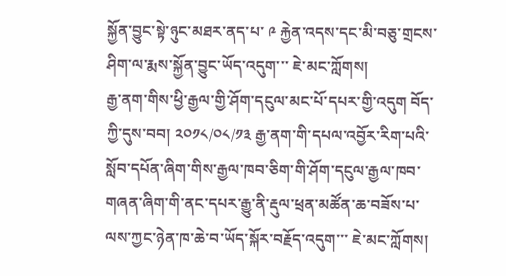སྐྱོན་བྱུང་སྟེ་ཉུང་མཐར་ནད་པ་ ༩ རྐྱེན་འདས་དང་མི་བཅུ་གྲངས་ཤིག་ལ་རྨས་སྐྱོན་བྱུང་ཡོད་འདུག་་་ ཇེ་མང་ཀློགས།
རྒྱ་ནག་གིས་ཕྱི་རྒྱལ་གྱི་ཤོག་དངུལ་མང་པོ་དཔར་གྱི་འདུག བོད་ཀྱི་དུས་བབ། ༢༠༡༨/༠༨/༡༣ རྒྱ་ནག་གི་དཔལ་འབྱོར་རིག་པའི་སློབ་དཔོན་ཞིག་གིས་རྒྱལ་ཁབ་ཅིག་གི་ཤོག་དངུལ་རྒྱལ་ཁབ་གཞན་ཞིག་གི་ནང་དཔར་རྒྱུ་ནི་རྡུལ་ཕྲན་མཚོན་ཆ་བཟོས་པ་ལས་ཀྱང་ཉེན་ཁ་ཆེ་བ་ཡོད་སྐོར་བརྗོད་འདུག་་་ ཇེ་མང་ཀློགས།